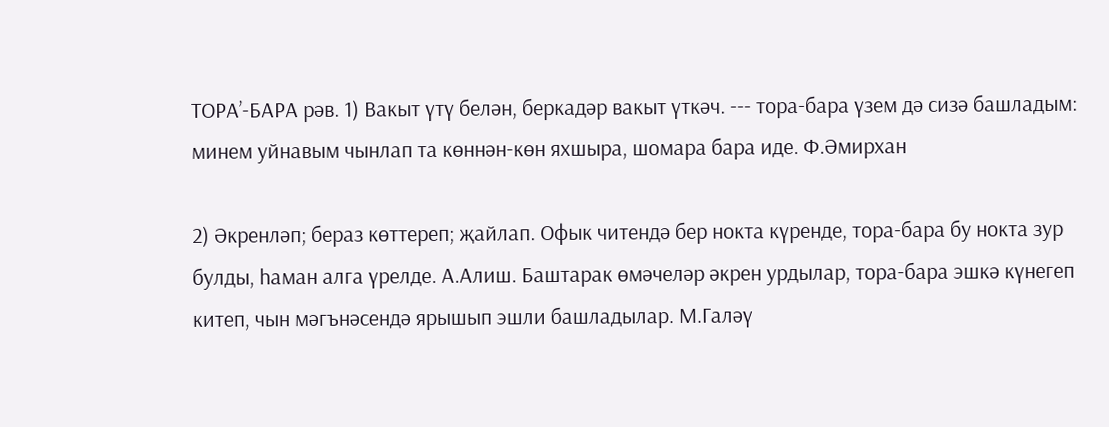ТОРА’-БАРА рәв. 1) Вакыт үтү белән, беркадәр вакыт үткәч. --- тора-бара үзем дә сизә башладым: минем уйнавым чынлап та көннән-көн яхшыра, шомара бара иде. Ф.Әмирхан

2) Әкренләп; бераз көттереп; җайлап. Офык читендә бер нокта күренде, тора-бара бу нокта зур булды, һаман алга үрелде. А.Алиш. Баштарак өмәчеләр әкрен урдылар, тора-бара эшкә күнегеп китеп, чын мәгънәсендә ярышып эшли башладылар. М.Галәү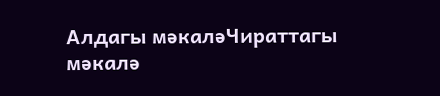Алдагы мәкаләЧираттагы мәкалә